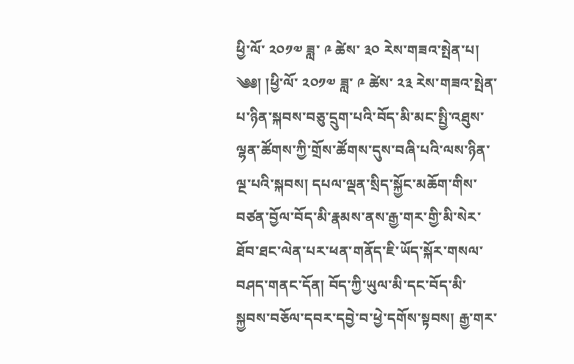ཕྱི་ལོ་ ༢༠༡༧ ཟླ་ ༩ ཚེས་ ༣༠ རེས་གཟའ་སྤེན་པ།
༄༅། །ཕྱི་ལོ་ ༢༠༡༧ ཟླ་ ༩ ཚེས་ ༢༣ རེས་གཟའ་སྤེན་པ་ཉིན་སྐབས་བཅུ་དྲུག་པའི་བོད་མི་མང་སྤྱི་འཐུས་ལྷན་ཚོགས་ཀྱི་གྲོས་ཚོགས་དུས་བཞི་པའི་ལས་ཉིན་ལྔ་པའི་སྐབས། དཔལ་ལྡན་སྲིད་སྐྱོང་མཆོག་གིས་བཙན་བྱོལ་བོད་མི་རྣམས་ནས་རྒྱ་གར་གྱི་མི་སེར་ཐོབ་ཐང་ལེན་པར་ཕན་གནོད་ཇི་ཡོད་སྐོར་གསལ་བཤད་གནང་དོན། བོད་ཀྱི་ཡུལ་མི་དང་བོད་མི་སྐྱབས་བཅོལ་དབར་དབྱེ་བ་ཕྱེ་དགོས་སྟབས། རྒྱ་གར་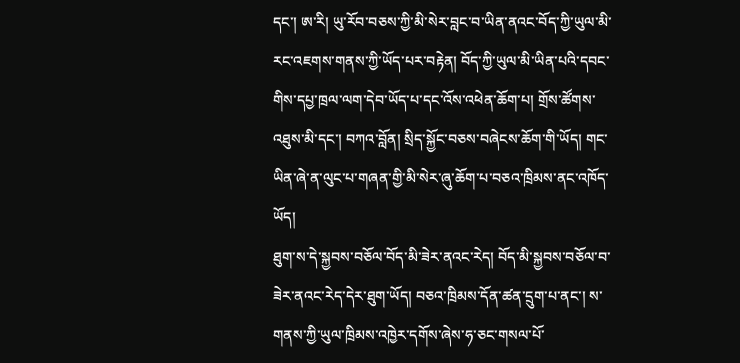དང་། ཨ་རི། ཡུ་རོབ་བཅས་ཀྱི་མི་སེར་བླང་བ་ཡིན་ནའང་བོད་ཀྱི་ཡུལ་མི་རང་འཇགས་གནས་ཀྱི་ཡོད་པར་བརྟེན། བོད་ཀྱི་ཡུལ་མི་ཡིན་པའི་དབང་གིས་དཔྱ་ཁྲལ་ལག་དེབ་ཡོད་པ་དང་འོས་འཕེན་ཆོག་པ། གྲོས་ཚོགས་འཐུས་མི་དང་། བཀའ་བློན། སྲིད་སྐྱོང་བཅས་བཞེངས་ཆོག་གི་ཡོད། གང་ཡིན་ཞེ་ན་ལུང་པ་གཞན་གྱི་མི་སེར་ཞུ་ཆོག་པ་བཅའ་ཁྲིམས་ནང་འཁོད་ཡོད།
ཐུག་ས་དེ་སྐྱབས་བཅོལ་བོད་མི་ཟེར་ནའང་རེད། བོད་མི་སྐྱབས་བཅོལ་བ་ཟེར་ནའང་རེད་དེར་ཐུག་ཡོད། བཅའ་ཁྲིམས་དོན་ཚན་དྲུག་པ་ནང་། ས་གནས་ཀྱི་ཡུལ་ཁྲིམས་འཁྱེར་དགོས་ཞེས་ཧ་ཅང་གསལ་པོ་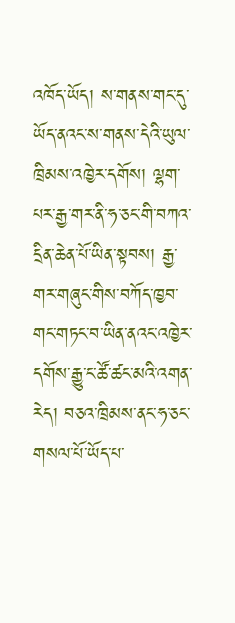འཁོད་ཡོད། ས་གནས་གང་དུ་ཡོད་ནའང་ས་གནས་དེའི་ཡུལ་ཁྲིམས་འཁྱེར་དགོས། ལྷག་པར་རྒྱ་གར་ནི་ཧ་ཅང་གི་བཀའ་དྲིན་ཆེན་པོ་ཡིན་སྟབས། རྒྱ་གར་གཞུང་གིས་བཀོད་ཁྱབ་གང་གཏང་བ་ཡིན་ནའང་འཁྱེར་དགོས་རྒྱུ་ང་ཚོ་ཚང་མའི་འགན་རེད། བཅའ་ཁྲིམས་ནང་ཧ་ཅང་གསལ་པོ་ཡོད་པ་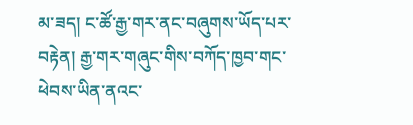མ་ཟད། ང་ཚོ་རྒྱ་གར་ནང་བཞུགས་ཡོད་པར་བརྟེན། རྒྱ་གར་གཞུང་གིས་བཀོད་ཁྱབ་གང་ཕེབས་ཡིན་ནའང་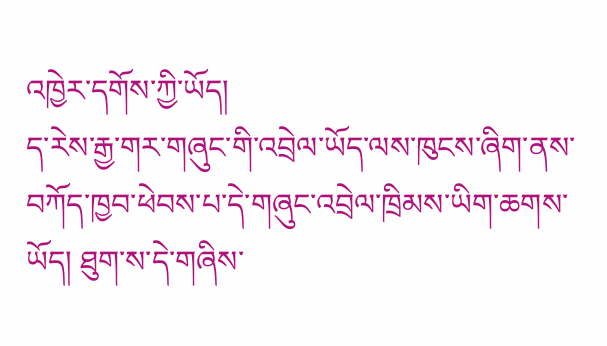འཁྱེར་དགོས་ཀྱི་ཡོད།
ད་རེས་རྒྱ་གར་གཞུང་གི་འབྲེལ་ཡོད་ལས་ཁུངས་ཞིག་ནས་བཀོད་ཁྱབ་ཕེབས་པ་དེ་གཞུང་འབྲེལ་ཁྲིམས་ཡིག་ཆགས་ཡོད། ཐུག་ས་དེ་གཞིས་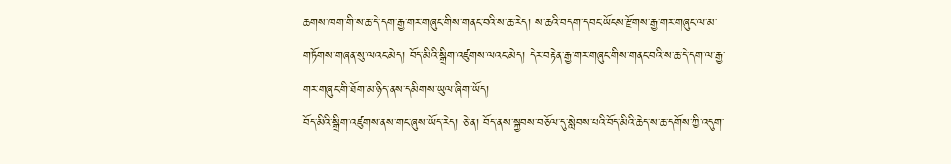ཆགས་ཁག་གི་ས་ཆ་དེ་དག་རྒྱ་གར་གཞུང་གིས་གནང་བའི་ས་ཆ་རེད། ས་ཆའི་བདག་དབང་ཡོངས་རྫོགས་རྒྱ་གར་གཞུང་ལ་མ་གཏོགས་གཞན་སུ་ལའང་མེད། བོད་མིའི་སྒྲིག་འཛུགས་ལའང་མེད། དེར་བརྟེན་རྒྱ་གར་གཞུང་གིས་གནང་བའི་ས་ཆ་དེ་དག་ལ་རྒྱ་གར་གཞུང་གི་ཐོག་མ་ཉིད་ནས་དམིགས་ཡུལ་ཞིག་ཡོད།
བོད་མིའི་སྒྲིག་འཛུགས་ནས་གང་ཞུས་ཡོད་རེད། ཅེ་ན། བོད་ནས་སྐྱབས་བཅོལ་དུ་སླེབས་པའི་བོད་མིའི་ཆེད་ས་ཆ་དགོས་ཀྱི་འདུག་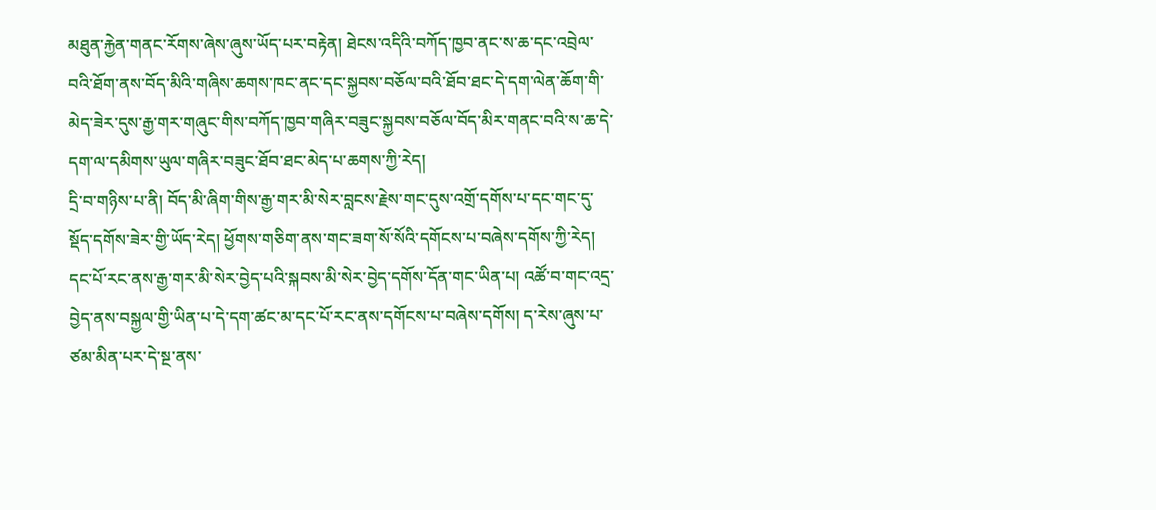མཐུན་རྐྱེན་གནང་རོགས་ཞེས་ཞུས་ཡོད་པར་བརྟེན། ཐེངས་འདིའི་བཀོད་ཁྱབ་ནང་ས་ཆ་དང་འབྲེལ་བའི་ཐོག་ནས་བོད་མིའི་གཞིས་ཆགས་ཁང་ནང་དང་སྐྱབས་བཅོལ་བའི་ཐོབ་ཐང་དེ་དག་ལེན་ཆོག་གི་མེད་ཟེར་དུས་རྒྱ་གར་གཞུང་གིས་བཀོད་ཁྱབ་གཞིར་བཟུང་སྐྱབས་བཅོལ་བོད་མིར་གནང་བའི་ས་ཆ་དེ་དག་ལ་དམིགས་ཡུལ་གཞིར་བཟུང་ཐོབ་ཐང་མེད་པ་ཆགས་ཀྱི་རེད།
དྲི་བ་གཉིས་པ་ནི། བོད་མི་ཞིག་གིས་རྒྱ་གར་མི་སེར་བླངས་རྗེས་གང་དུས་འགྲོ་དགོས་པ་དང་གང་དུ་སྡོད་དགོས་ཟེར་གྱི་ཡོད་རེད། ཕྱོགས་གཅིག་ནས་གང་ཟག་སོ་སོའི་དགོངས་པ་བཞེས་དགོས་ཀྱི་རེད། དང་པོ་རང་ནས་རྒྱ་གར་མི་སེར་བྱེད་པའི་སྐབས་མི་སེར་བྱེད་དགོས་དོན་གང་ཡིན་པ། འཚོ་བ་གང་འདྲ་བྱེད་ནས་བསྐྱལ་གྱི་ཡིན་པ་དེ་དག་ཚང་མ་དང་པོ་རང་ནས་དགོངས་པ་བཞེས་དགོས། ད་རེས་ཞུས་པ་ཙམ་མིན་པར་དེ་སྔ་ནས་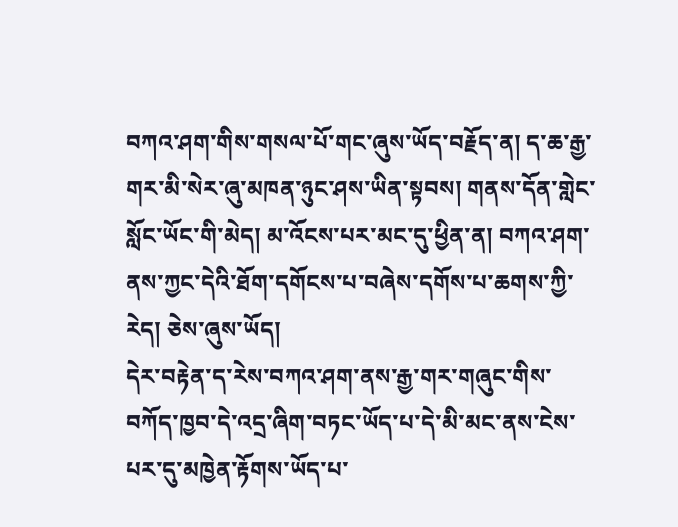བཀའ་ཤག་གིས་གསལ་པོ་གང་ཞུས་ཡོད་བརྗོད་ན། ད་ཆ་རྒྱ་གར་མི་སེར་ཞུ་མཁན་ཉུང་ཤས་ཡིན་སྟབས། གནས་དོན་གླེང་སློང་ཡོང་གི་མེད། མ་འོངས་པར་མང་དུ་ཕྱིན་ན། བཀའ་ཤག་ནས་ཀྱང་དེའི་ཐོག་དགོངས་པ་བཞེས་དགོས་པ་ཆགས་ཀྱི་རེད། ཅེས་ཞུས་ཡོད།
དེར་བརྟེན་ད་རེས་བཀའ་ཤག་ནས་རྒྱ་གར་གཞུང་གིས་བཀོད་ཁྱབ་དེ་འདྲ་ཞིག་བཏང་ཡོད་པ་དེ་མི་མང་ནས་ངེས་པར་དུ་མཁྱེན་རྟོགས་ཡོད་པ་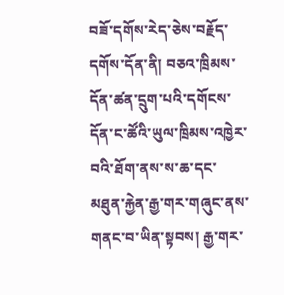བཟོ་དགོས་རེད་ཅེས་བརྗོད་དགོས་དོན་ནི། བཅའ་ཁྲིམས་དོན་ཚན་དྲུག་པའི་དགོངས་དོན་ང་ཚོའི་ཡུལ་ཁྲིམས་འཁྱེར་བའི་ཐོག་ནས་ས་ཆ་དང་མཐུན་རྐྱེན་རྒྱ་གར་གཞུང་ནས་གནང་བ་ཡིན་སྟབས། རྒྱ་གར་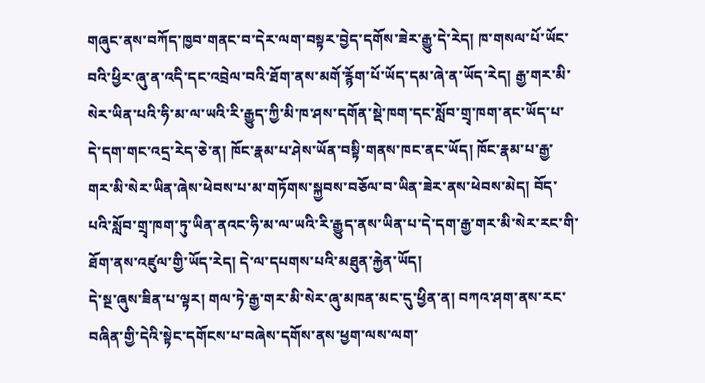གཞུང་ནས་བཀོད་ཁྱབ་གནང་བ་དེར་ལག་བསྟར་བྱེད་དགོས་ཟེར་རྒྱུ་དེ་རེད། ཁ་གསལ་པོ་ཡོང་བའི་ཕྱིར་ཞུ་ན་འདི་དང་འབྲེལ་བའི་ཐོག་ནས་མགོ་རྙོག་པོ་ཡོད་དམ་ཞེ་ན་ཡོད་རེད། རྒྱ་གར་མི་སེར་ཡིན་པའི་ཧི་མ་ལ་ཡའི་རི་རྒྱུད་ཀྱི་མི་ཁ་ཤས་དགོན་སྡེ་ཁག་དང་སློབ་གྲྭ་ཁག་ནང་ཡོད་པ་དེ་དག་གང་འདྲ་རེད་ཅེ་ན། ཁོང་རྣམ་པ་ཤེས་ཡོན་བསྟི་གནས་ཁང་ནང་ཡོད། ཁོང་རྣམ་པ་རྒྱ་གར་མི་སེར་ཡིན་ཞེས་ཕེབས་པ་མ་གཏོགས་སྐྱབས་བཅོལ་བ་ཡིན་ཟེར་ནས་ཕེབས་མེད། བོད་པའི་སློབ་གྲྭ་ཁག་ཏུ་ཡིན་ནའང་ཧི་མ་ལ་ཡའི་རི་རྒྱུད་ནས་ཡིན་པ་དེ་དག་རྒྱ་གར་མི་སེར་རང་གི་ཐོག་ནས་འཛུལ་གྱི་ཡོད་རེད། དེ་ལ་དཔགས་པའི་མཐུན་རྐྱེན་ཡོད།
དེ་སྔ་ཞུས་ཟིན་པ་ལྟར། གལ་ཏེ་རྒྱ་གར་མི་སེར་ཞུ་མཁན་མང་དུ་ཕྱིན་ན། བཀའ་ཤག་ནས་རང་བཞིན་གྱི་དེའི་སྟེང་དགོངས་པ་བཞེས་དགོས་ནས་ཕྱག་ལས་ལག་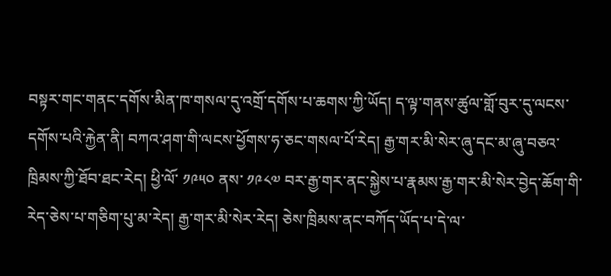བསྟར་གང་གནང་དགོས་མིན་ཁ་གསལ་དུ་འགྲོ་དགོས་པ་ཆགས་ཀྱི་ཡོད། ད་ལྟ་གནས་ཚུལ་གློ་བུར་དུ་ལངས་དགོས་པའི་རྐྱེན་ནི། བཀའ་ཤག་གི་ལངས་ཕྱོགས་ཧ་ཅང་གསལ་པོ་རེད། རྒྱ་གར་མི་སེར་ཞུ་དང་མ་ཞུ་བཅའ་ཁྲིམས་ཀྱི་ཐོབ་ཐང་རེད། ཕྱི་ལོ་ ༡༩༥༠ ནས་ ༡༩༨༧ བར་རྒྱ་གར་ནང་སྐྱེས་པ་རྣམས་རྒྱ་གར་མི་སེར་བྱེད་ཆོག་གི་རེད་ཅེས་པ་གཅིག་པུ་མ་རེད། རྒྱ་གར་མི་སེར་རེད། ཅེས་ཁྲིམས་ནང་བཀོད་ཡོད་པ་དེ་ལ་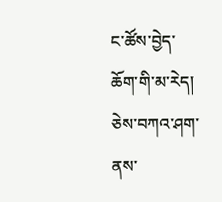ང་ཚོས་བྱེད་ཆོག་གི་མ་རེད། ཅེས་བཀའ་ཤག་ནས་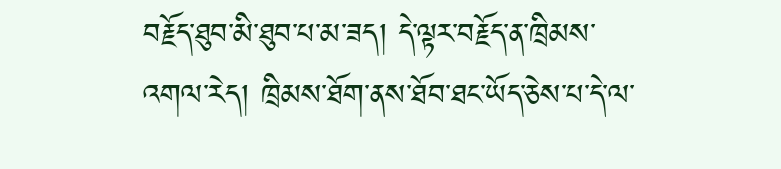བརྗོད་ཐུབ་མི་ཐུབ་པ་མ་ཟད། དེ་ལྟར་བརྗོད་ན་ཁྲིམས་འགལ་རེད། ཁྲིམས་ཐོག་ནས་ཐོབ་ཐང་ཡོད་ཅེས་པ་དེ་ལ་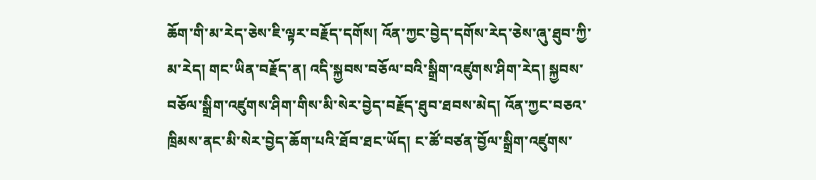ཆོག་གི་མ་རེད་ཅེས་ཇི་ལྟར་བརྗོད་དགོས། འོན་ཀྱང་བྱེད་དགོས་རེད་ཅེས་ཞུ་ཐུབ་ཀྱི་མ་རེད། གང་ཡིན་བརྗོད་ན། འདི་སྐྱབས་བཅོལ་བའི་སྒྲིག་འཛུགས་ཤིག་རེད། སྐྱབས་བཅོལ་སྒྲིག་འཛུགས་ཤིག་གིས་མི་སེར་བྱེད་བརྗོད་ཐུབ་ཐབས་མེད། འོན་ཀྱང་བཅའ་ཁྲིམས་ནང་མི་སེར་བྱེད་ཆོག་པའི་ཐོབ་ཐང་ཡོད། ང་ཚོ་བཙན་བྱོལ་སྒྲིག་འཛུགས་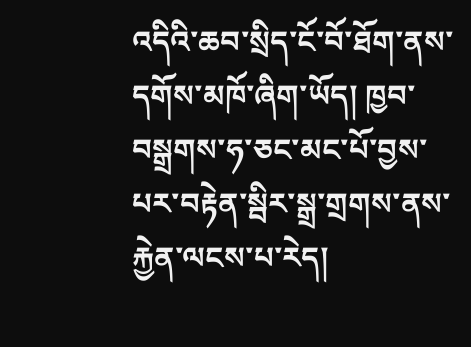འདིའི་ཆབ་སྲིད་ངོ་བོ་ཐོག་ནས་དགོས་མཁོ་ཞིག་ཡོད། ཁྱབ་བསྒྲགས་ཧ་ཅང་མང་པོ་བྱས་པར་བརྟེན་སྦིར་སྒྲ་གྲགས་ནས་རྐྱེན་ལངས་པ་རེད།